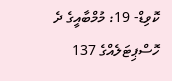ކޮވިޑް- 19: މުމްބާއީގެ ދެ ހޮސްޕިޓަލެއްގެ 137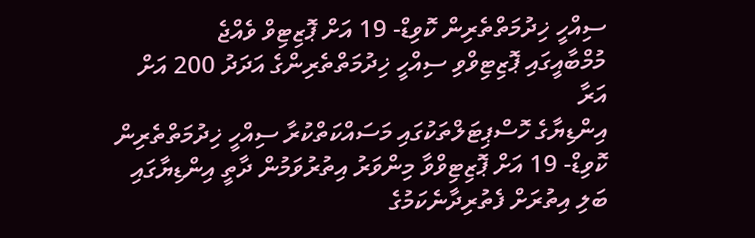ސިއްހީ ޚިދުމަތްތެރިން ކޮވިޑް- 19 އަށް ޕޮޒިޓިވް ވެއްޖެ
މުމްބާއީގައި ޕޮޒިޓިވްވި ސިއްހީ ޚިދުމަތްތެރިންގެ އަދަދު 200 އަށް އަރާ
އިންޑިޔާގެ ހޮސްޕިޓަލްތަކުގައި މަސައްކަތްކުރާ ސިއްހީ ޚިދުމަތްތެރިން ކޮވިޑް- 19 އަށް ޕޮޒިޓިވްވާ މިންވަރު އިތުރުވަމުން ދާތީ އިންޑިޔާގައި ބަލި އިތުރަށް ފެތުރިދާނެކަމުގެ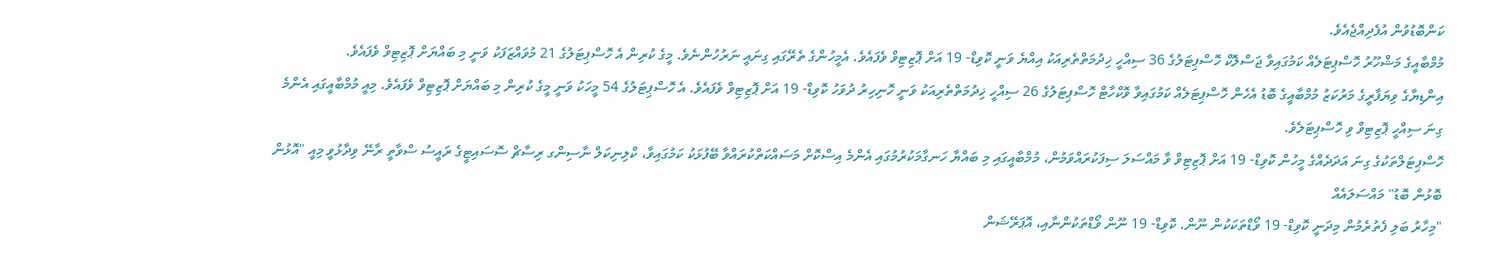ކަންބޮޑުވުން އުފެދިއްޖެއެވެ.
މުމްބާއީގެ މަޝްހޫރު ހޮސްޕިޓަލެއް ކަމުގައިވާ ޖަސްލޮކް ހޮސްޕިޓަލުގެ 36 ސިއްހީ ޚިދުމަތްތެރިއަކު އިއްޔެ ވަނީ ކޮވިޑް- 19 އަށް ޕޮޒިޓިވް ވެފައެވެ. އެމީހުންގެ ތެރޭގައި ގިނައީ ނަރުހުންނެވެ. މީގެ ކުރިން އެ ހޮސްޕިޓަލުގެ 21 މުވައްޒަފަކު ވަނީ މި ބައްޔަށް ޕޮޒިޓިވް ވެފައެވެ.
އިންޑިޔާގެ ވިޔަފާރީގެ މަރުކަޒު މުމްބާއީގެ ބޮޑު އެހެން ހޮސްޕިޓަލެއް ކަމުގައިވާ ވޮކްހާޓް ހޮސްޕިޓަލުގެ 26 ސިއްހީ ޚިދުމަތްތެރިއަކު ވަނީ ހޮނިހިރު ދުވަހު ކޮވިޑް- 19 އަށް ޕޮޒިޓިވް ވެފައެވެ. އެ ހޮސްޕިޓަލުގެ 54 މީހަކު ވަނީ މީގެ ކުރިން މި ބައްޔަށް ޕޮޒިޓިވް ވެފައެވެ. މިއީ މުމްބާއީގައި އެންމެ ގިނަ ސިއްހީ ޕޮޒިޓިވް ވި ހޮސްޕިޓަލެވެ.
ހޮސްޕިޓަލްތަކުގެ ގިނަ އަދަދެއްގެ މީހުން ކޮވިޑް- 19 އަށް ޕޮޒިޓިވް ވާ މައްސަލަ ސިފަކުރައްވަމުން، މުމްބާއީގައި މި ބައްޔާ ހަނގާމަކުރުމުގައި އެންމެ އިސްކޮށް މަސައްކަތްކުރައްވާ ބޭފުޅަކު ކަމުގައިވާ، ކްލިނިކަލް ނާސިންގ ރިސާޗް ސޮސައިޓީގެ ރައީސު ސްވާތީ ރާނޭ ވިދާޅުވީ މިއީ "އޮޅުން ބޮޅުން ބޮޑު" މައްސަލައެއް
"މިހާރު ބަލި ފެތުރެމުން މިދަނީ ކޮވިޑް- 19 ވޯޑްތަކަކުން ނޫން. ކޮވިޑް- 19 ނޫން ވޯޑްތަކުންނާއި، އޮޕަރޭޝަން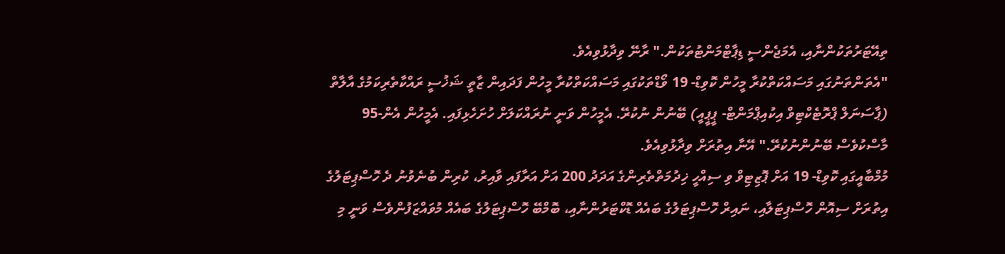ތިއޭޓަރުތަކުންނާއި، އެމަޖެންސީ ޑިޕާޓްމަންޓުތަކުން." ރާނޭ ވިދާޅުވިއެވެ.
"އެތަންތަނުގައި މަސައްކަތްކުރާ މީހުން ކޮވިޑް- 19 ވޯޑްތަކުގައި މަސައްކަތްކުރާ މީހުން ފަދައިން ޒާތީ ޝަޚުސީ ރައްކާތެރިކަމުގެ އާލާތް (ޕާސަނަލް ޕްރޮޓެކްޓިވް އިކުއިޕްމަންޓް- ޕީޕީއީ) ބޭނުން ނުކުރޭ. އެމީހުން ވަނީ ނުރައްކަލަށް ހުށަހެޅިފައި. އެމީހުން އެން-95 މާސްކުވެސް ބޭނުންނުކުރޭ." އޭނާ އިތުރަށް ވިދާޅުވިއެވެ.
މުމްބާއީގައި ކޮވިޑް- 19 އަށް ޕޮޒިޓިވް ވި ސިއްހީ ޚިދުމަތްތެރިންގެ އަދަދު 200 އަށް އަރާފައި ވާއިރު، ކުރިން ބުނެވުނު ދެ ހޮސްޕިޓަލުގެ އިތުރަށް ސިއޮން ހޮސްޕިޓަލާއި، ނައިރް ހޮސްޕިޓަލުގެ ބައެއް ޑޮކްޓަރުންނާއި، ބޮމްބޭ ހޮސްޕިޓަލުގެ ބައެއް މުވައްޒަފުންވެސް ވަނީ މި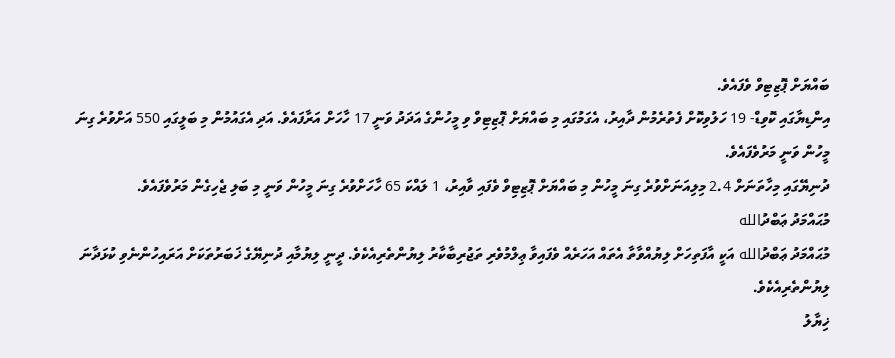ބައްޔަށް ޕޮޒިޓިވް ވެފައެވެ.
އިންޑިޔާގައި ކޮވިޑް- 19 ހަލުވިކޮށް ފެތުރެމުން ދާއިރު، އެގަމުގައި މި ބައްޔަށް ޕޮޒިޓިވް ވި މީހުންގެ އަދަދު ވަނީ 17 ހާހަށް އަރާފައެވެ. އަދި އެގައުމުން މި ބަލީގައި 550 އަށްވުރެ ގިނަ މީހުން ވަނީ މަރުވެފައެވެ.
ދުނިޔޭގައި މިހާތަނަށް 2.4 މިލިއަނަށްވުރެ ގިނަ މީހުން މި ބައްޔަށް ޕޮޒިޓިވް ވެފައި ވާއިރު، 1 ލައްކަ 65 ހާހަށްވުރެ ގިނަ މީހުން ވަނީ މި ބަލި ޖެހިގެން މަރުވެފައެވެ.
މުޙައްމަދު ޢަބްދުالله
މުޙައްމަދު ޢަބްދުالله އަކީ އާފަތިހަށް ލިޔުއްވާތާ އެތައް އަހަރެއް ވެފައިވާ ޢިލްމުވެރި ތަޖުރިބާކާރު ލިޔުންތެރިއެކެވެ. ދީނީ ލިޔުމާއި ދުނިޔޭގެ ޚަބަރުތަކަށް އަރައިހުންނެވި ކުޅަދާނަ ލިޔުންތެރިއެކެވެ.
ޚިޔާލު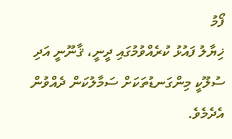ފޯމު
ޚިޔާލު ފައުޅު ކުރެއްވުމުގައި ދީނީ، ޤާނޫނީ އަދި ސުލޫކީ މިންގަނޑުތަކަށް ސަމާލުކަން ދެއްވުން އެދެމެވެ.